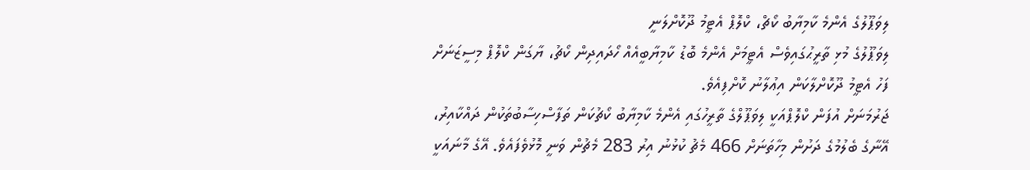ލިވަޕޫލުގެ އެންމެ ކާމިޔާބު ކޯޗް، ކްލޮޕް އެޓީމު ދޫކޮށްލަނީ
ލިވަޕޫލުގެ މުޅި ތާރީޙުގައިވެސް އެޓީމަށް އެންމެ ބޮޑު ކާމިޔާބީއެއް ހޯދައިދިން ކޯޗު، ޔާގަން ކްލޮޕް މިސީޒަނަށް ފަހު އެޓީމު ދޫކޮށްލާކަން އިޢުލާނު ކޮށްފިއެވެ.
ޖަރުމަނަށް އުފަން ކްލޮޕްއަކީ ލިވަޕޫލްގެ ތާރީހުގައި އެންމެ ކާމިޔާބު ކޯޗުކަން ތަފާސްހިސާބުތަކުން ދައްކާއިރު، އޭނާގެ ބެލުމުގެ ދަށުން މިހާތަނަށް 466 މެޗު ކުޅުނު އިރު 283 މެޗުން ވަނީ މޮޅުވެފައެވެ. އޭގެ މާނައަކީ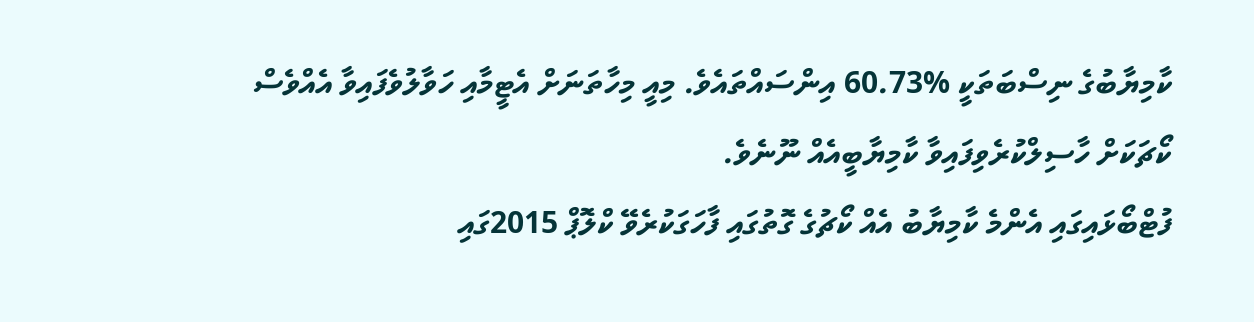ކާމިޔާބުގެ ނިސްބަތަކީ %60.73 އިންސައްތައެވެ. މިއީ މިހާތަނަށް އެޓީމާއި ހަވާލުވެފައިވާ އެއްވެސް ކޯޗަކަށް ހާސިލްކުރެވިފައިވާ ކާމިޔާބީއެއް ނޫނެވެ.
ފުޓްބޯޅައިގައި އެންމެ ކާމިޔާބު އެއް ކޯޗުގެ ގޮތުގައި ފާހަގަކުރެވޭ ކްލޮޕް 2015ގައި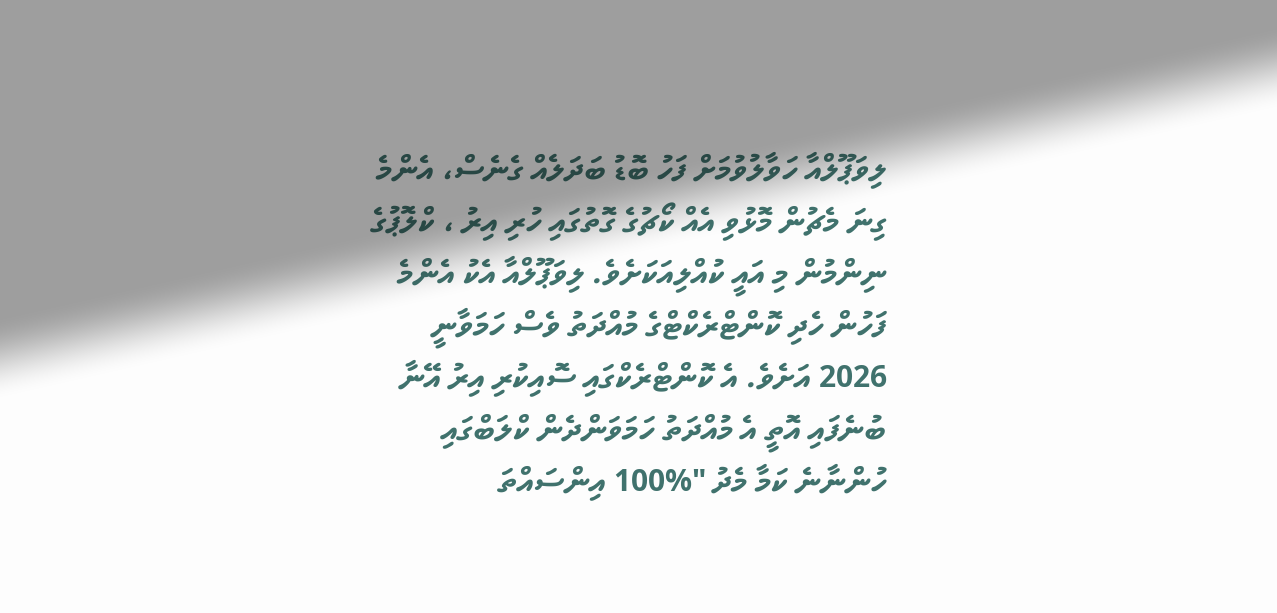ލިވަޕޫލްއާ ހަވާލުވުމަށް ފަހު ބޮޑު ބަދަލެއް ގެނެސް، އެންމެ ގިނަ މެޗުން މޮޅުވި އެއް ކޯޗުގެ ގޮތުގައި ހުރި އިރު ، ކްލޮޕުގެ ނިންމުން މި އައީ ކުއްލިއަކަށެވެ. ލިވަޕޫލްއާ އެކު އެންމެ ފަހުން ހެދި ކޮންޓްރެކްޓްގެ މުއްދަތު ވެސް ހަމަވާނީ 2026 އަށެވެ. އެ ކޮންޓްރެކްގައި ސޮއިކުރި އިރު އޭނާ ބުނެފައި އޮތީ އެ މުއްދަތު ހަމަވަންދެން ކްލަބްގައި ހުންނާނެ ކަމާ މެދު "%100 އިންސައްތަ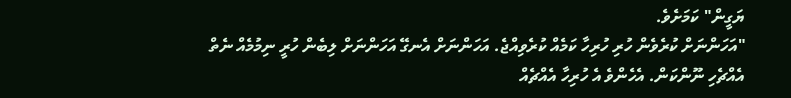ޔަގީން" ކަމަށެވެ.
"އަހަންނަށް ކުރެވެން ހުރި ހުރިހާ ކަމެއް ކުރެވިއްޖެ. އަހަންނަށް އެނގޭ އަހަންނަށް ލިބެން ހުރީ ނިމުމެއް ނެތް އެއްޗެހި ނޫންކަން. އެހެންވެ އެ ހުރިހާ އެއްޗެއް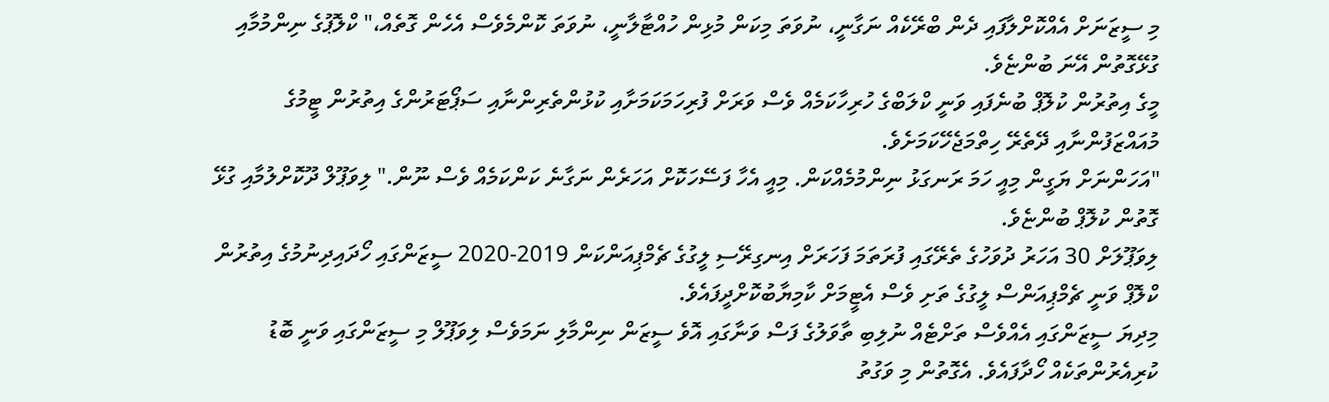މި ސީޒަނަށް އެއްކޮށްލާފައި ދެން ބްރޭކެއް ނަގާނީ، ނުވަތަ މިކަން މުޅިން ހުއްޓާލާނީ، ނުވަތަ ކޮންމެވެސް އެހެން ގޮތެއް،" ކްލޮޕުގެ ނިންމުމާއި ގުޅޭގޮތުން އޭނަ ބުންޏެވެ.
މީގެ އިތުރުން ކުލޮޕް ބުނެފައި ވަނީ ކްލަބްގެ ހުރިހާކަމެއް ވެސް ވަރަށް ފުރިހަމަކަމަށާއި ކުޅުންތެރިންނާއި ސަޕޯޓަރުންގެ އިތުރުން ޓީމުގެ މުއައްޒަފުންނާއި ދޭތެރޭ ހިތްމަޖެހޭކަމަށެވެ.
"އަހަންނަށް ޔަގީން މިއީ ހަމަ ރަނގަޅު ނިންމުމެއްކަން. މިއީ އެހާ ފަސޭހަކޮށް އަހަރެން ނަގާނެ ކަންކަމެއް ވެސް ނޫން." ލިވަޕޫލް ދޫކޮށްލުމާއި ގުޅޭ ގޮތުން ކުލޮޕް ބުންޏެވެ.
ލިވަޕޫލަށް 30 އަހަރު ދުވަހުގެ ތެރޭގައި ފުރަތަމަ ފަހަރަށް އިނގިރޭސި ލީގުގެ ޗެމްޕިއަންކަން 2019-2020 ސީޒަންގައި ހޯދައިދިނުމުގެ އިތުރުން ކްލޮޕް ވަނީ ޗެމްޕިއަންސް ލީގުގެ ތަށި ވެސް އެޓީމަށް ކާމިޔާބުކޮށްދީފައެވެ.
މިދިޔަ ސީޒަންގައި އެއްވެސް ތަށްޓެއް ނުލިބި ތާވަލުގެ ފަސް ވަނާގައި އޮވެ ސީޒަން ނިންމާލި ނަމަވެސް ލިވަޕޫލް މި ސީޒަންގައި ވަނީ ބޮޑު ކުރިއެރުންތަކެއް ހޯދާފައެވެ. އެގޮތުން މި ވަގުތު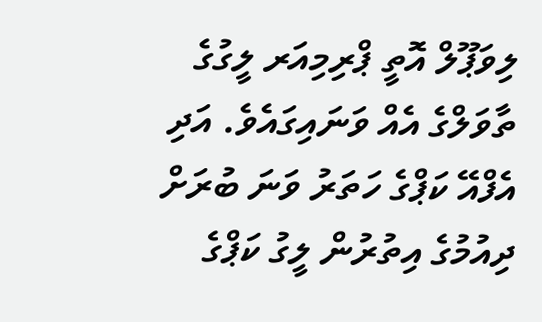ލިވަޕޫލް އޮތީ ޕްރިމިއަރ ލީގުގެ ތާވަލްގެ އެއް ވަނައިގައެވެ. އަދި އެފްއޭ ކަޕްގެ ހަތަރު ވަނަ ބުރަށް ދިއުމުގެ އިތުރުން ލީގު ކަޕްގެ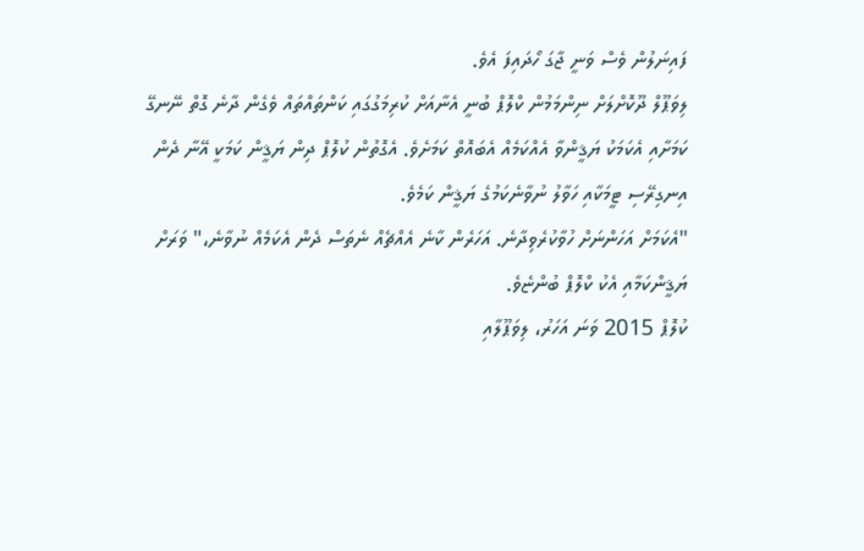ފައިނަލުން ވެސް ވަނީ ޖާގަ ހޯދައިފަ އެވެ.
ލިވަޕޫލް ދޫކޮށްލަށް ނިންމަމުން ކްލޮޕް ބުނީ އެނާއަށް ކުރިމަގުގައި ކަންތައްތައް ވެގެން ދާނެ ގޮތް ނޭނގޭ ކަމަށާއި އެކަމަކު ޔަޤީންވާ އެއްކަމެއް އެބައޮތް ކަމަށެވެ. އެގޮތުން ކުލޮޕް ދިން ޔަޤީން ކަމަކީ އޭނާ ދެން އިނގިރޭސި ޓީމަކާއި ހަވާލު ނުވާނެކަމުގެ ޔަޤީން ކަމެވެ.
"އެކަމަށް އަހަންނަށް ހުވާކުރެވިދާނެ. އަހަރެން ކާނެ އެއްޗެއް ނެތަސް ދެން އެކަމެއް ނުވާނެ،" ވަރަށް ޔަޤީންކަމާއި އެކު ކްލޮޕް ބުންޏެވެ.
ކުލޮޕް 2015 ވަނަ އަހަރު، ލިވަޕޫލާއި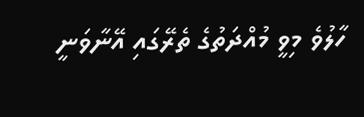ހާލުވެ މިވީ މުއްދަތުގެ ތެރޭގައި އޭނާވަނީ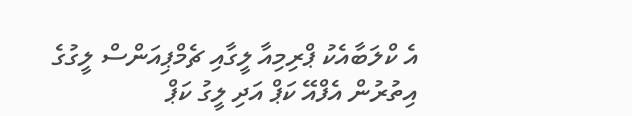އެ ކްލަބާއެކު ޕްރިމިއާ ލީގާއި ޗެމްޕިއަންސް ލީގުގެ އިތުރުން އެފްއޭ ކަޕް އަދި ލީގު ކަޕް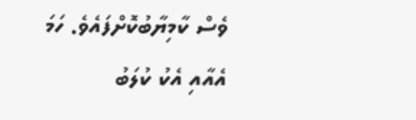ވެސް ކާމިޔާބުކޮށްފައެވެ. ހަމަ އެއާއި އެކު ކުލަބު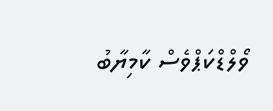ވޯލްޑްކަޕްވެސް ކާމިޔާބު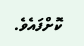ކޮށްފައެވެ.